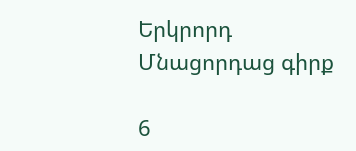Երկրորդ Մնացորդաց գիրք

6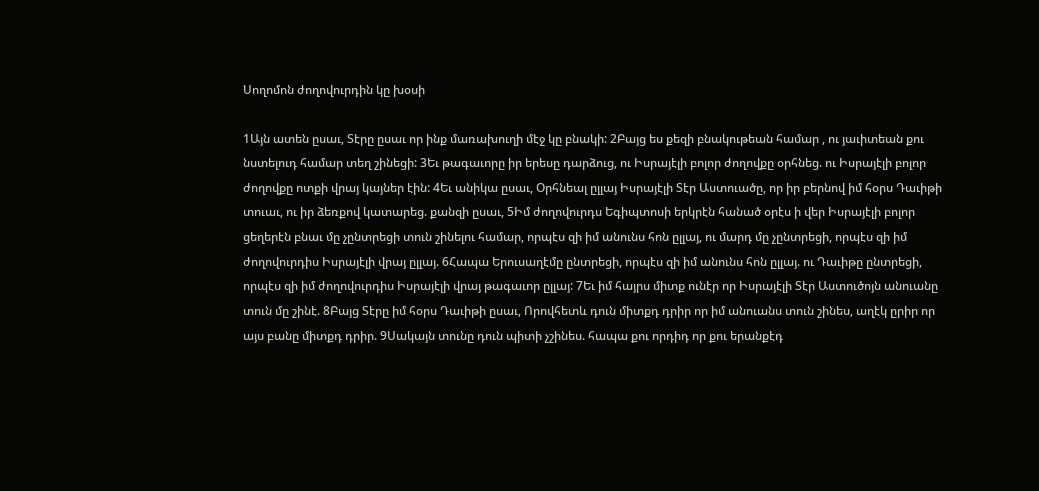Սողոմոն ժողովուրդին կը խօսի

1Այն ատեն ըսաւ, Տէրը ըսաւ որ ինք մառախուղի մէջ կը բնակի: 2Բայց ես քեզի բնակութեան համար , ու յաւիտեան քու նստելուդ համար տեղ շինեցի: 3Եւ թագաւորը իր երեսը դարձուց, ու Իսրայէլի բոլոր ժողովքը օրհնեց. ու Իսրայէլի բոլոր ժողովքը ոտքի վրայ կայներ էին: 4Եւ անիկա ըսաւ, Օրհնեալ ըլլայ Իսրայէլի Տէր Աստուածը, որ իր բերնով իմ հօրս Դաւիթի տուաւ, ու իր ձեռքով կատարեց. քանզի ըսաւ, 5Իմ ժողովուրդս Եգիպտոսի երկրէն հանած օրէս ի վեր Իսրայէլի բոլոր ցեղերէն բնաւ մը չընտրեցի տուն շինելու համար, որպէս զի իմ անունս հոն ըլլայ, ու մարդ մը չընտրեցի, որպէս զի իմ ժողովուրդիս Իսրայէլի վրայ ըլլայ. 6Հապա Երուսաղէմը ընտրեցի, որպէս զի իմ անունս հոն ըլլայ. ու Դաւիթը ընտրեցի, որպէս զի իմ ժողովուրդիս Իսրայէլի վրայ թագաւոր ըլլայ: 7Եւ իմ հայրս միտք ունէր որ Իսրայէլի Տէր Աստուծոյն անուանը տուն մը շինէ. 8Բայց Տէրը իմ հօրս Դաւիթի ըսաւ, Որովհետև դուն միտքդ դրիր որ իմ անուանս տուն շինես, աղէկ ըրիր որ այս բանը միտքդ դրիր. 9Սակայն տունը դուն պիտի չշինես. հապա քու որդիդ որ քու երանքէդ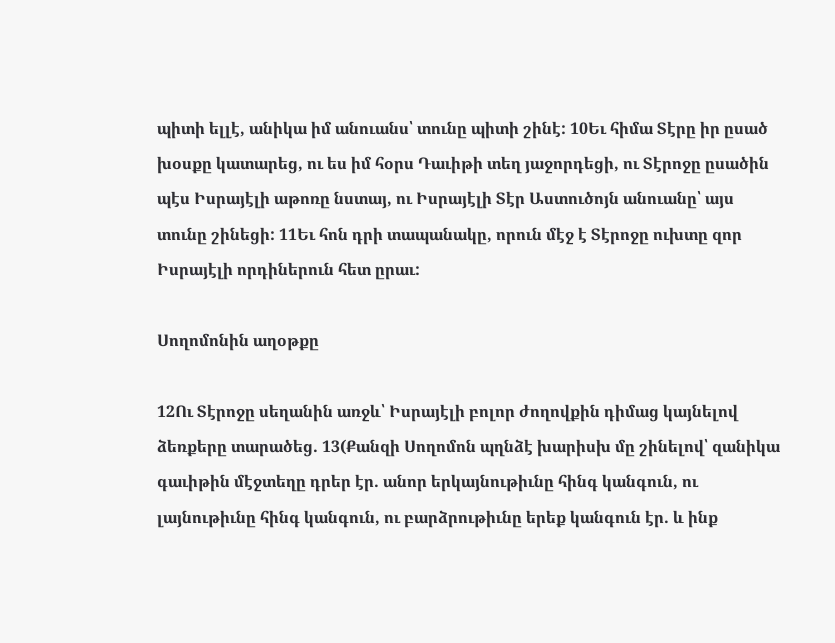պիտի ելլէ, անիկա իմ անուանս՝ տունը պիտի շինէ: 10Եւ հիմա Տէրը իր ըսած խօսքը կատարեց, ու ես իմ հօրս Դաւիթի տեղ յաջորդեցի, ու Տէրոջը ըսածին պէս Իսրայէլի աթոռը նստայ, ու Իսրայէլի Տէր Աստուծոյն անուանը՝ այս տունը շինեցի: 11Եւ հոն դրի տապանակը, որուն մէջ է Տէրոջը ուխտը զոր Իսրայէլի որդիներուն հետ ըրաւ:

Սողոմոնին աղօթքը

12Ու Տէրոջը սեղանին առջև՝ Իսրայէլի բոլոր ժողովքին դիմաց կայնելով ձեռքերը տարածեց. 13(Քանզի Սողոմոն պղնձէ խարիսխ մը շինելով՝ զանիկա գաւիթին մէջտեղը դրեր էր. անոր երկայնութիւնը հինգ կանգուն, ու լայնութիւնը հինգ կանգուն, ու բարձրութիւնը երեք կանգուն էր. և ինք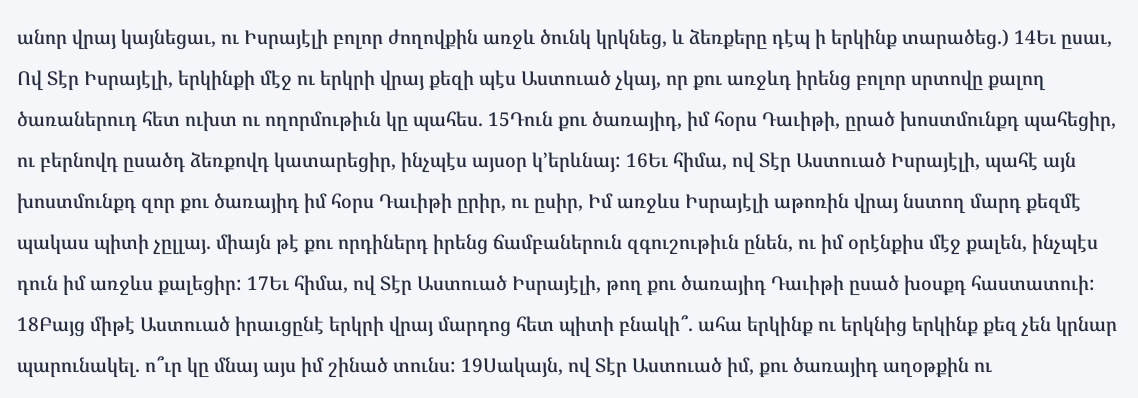անոր վրայ կայնեցաւ, ու Իսրայէլի բոլոր ժողովքին առջև ծունկ կրկնեց, և ձեռքերը դէպ ի երկինք տարածեց.) 14Եւ ըսաւ, Ով Տէր Իսրայէլի, երկինքի մէջ ու երկրի վրայ քեզի պէս Աստուած չկայ, որ քու առջևդ իրենց բոլոր սրտովը քալող ծառաներուդ հետ ուխտ ու ողորմութիւն կը պահես. 15Դուն քու ծառայիդ, իմ հօրս Դաւիթի, ըրած խոստմունքդ պահեցիր, ու բերնովդ ըսածդ ձեռքովդ կատարեցիր, ինչպէս այսօր կ’երևնայ: 16Եւ հիմա, ով Տէր Աստուած Իսրայէլի, պահէ այն խոստմունքդ զոր քու ծառայիդ իմ հօրս Դաւիթի ըրիր, ու ըսիր, Իմ առջևս Իսրայէլի աթոռին վրայ նստող մարդ քեզմէ պակաս պիտի չըլլայ. միայն թէ քու որդիներդ իրենց ճամբաներուն զգուշութիւն ընեն, ու իմ օրէնքիս մէջ քալեն, ինչպէս դուն իմ առջևս քալեցիր: 17Եւ հիմա, ով Տէր Աստուած Իսրայէլի, թող քու ծառայիդ Դաւիթի ըսած խօսքդ հաստատուի: 18Բայց միթէ Աստուած իրաւցընէ երկրի վրայ մարդոց հետ պիտի բնակի՞. ահա երկինք ու երկնից երկինք քեզ չեն կրնար պարունակել. ո՞ւր կը մնայ այս իմ շինած տունս: 19Սակայն, ով Տէր Աստուած իմ, քու ծառայիդ աղօթքին ու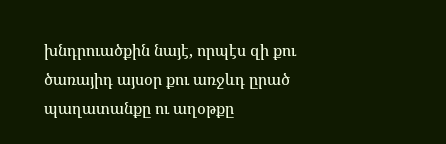խնդրուածքին նայէ, որպէս զի քու ծառայիդ այսօր քու առջևդ ըրած պաղատանքը ու աղօթքը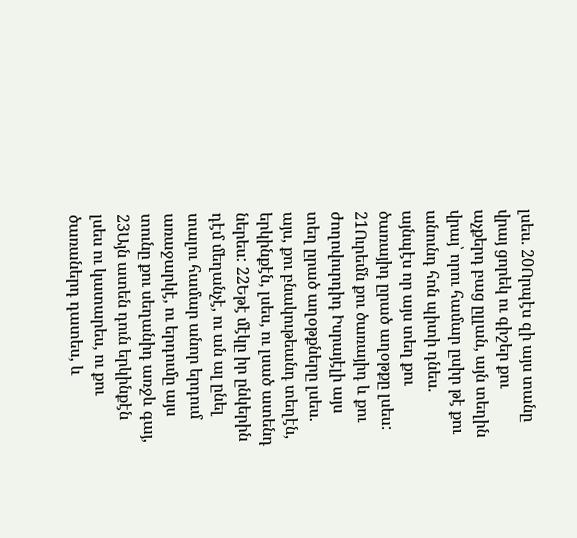լսես. 20Որպէս զի այս տանը վրայ ցորեկ ու գիշեր քու աչքերդ բաց ըլլան, այն տեղին վրայ՝ որու համար ըսիր թէ քու անունդ հոն պիտի դնես. այնպէս որ այս տեղ քու ծառայիդ ըրած աղօթքը լսես: 21Ուրեմն քու ծառայիդ և քու ժողովուրդիդ Իսրայէլի այս տեղ ըրած աղօթքները լսես. այս, քու բնակութեանդ տեղէն, երկինքէն, լսես, ու լսած ատենդ ներես: 22Եթէ մէկը իր ընկերին դէմ մեղանչէ, ու ան ալ ընել տալու համար անոր երդում առաջարկէ, ու երդումը այս տունը քու սեղանիդ առջև գայ, 23Այն ատեն դուն երկինքէն լսես ու կատարես, ու քու ծառաներդ դատես, և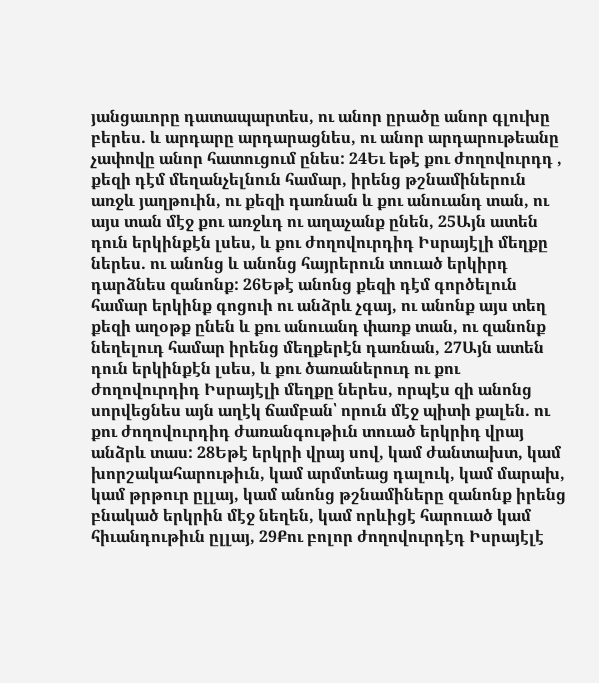յանցաւորը դատապարտես, ու անոր ըրածը անոր գլուխը բերես. և արդարը արդարացնես, ու անոր արդարութեանը չափովը անոր հատուցում ընես: 24Եւ եթէ քու ժողովուրդդ , քեզի դէմ մեղանչելնուն համար, իրենց թշնամիներուն առջև յաղթուին, ու քեզի դառնան և քու անուանդ տան, ու այս տան մէջ քու առջևդ ու աղաչանք ընեն, 25Այն ատեն դուն երկինքէն լսես, և քու ժողովուրդիդ Իսրայէլի մեղքը ներես. ու անոնց և անոնց հայրերուն տուած երկիրդ դարձնես զանոնք: 26Եթէ անոնց քեզի դէմ գործելուն համար երկինք գոցուի ու անձրև չգայ, ու անոնք այս տեղ քեզի աղօթք ընեն և քու անուանդ փառք տան, ու զանոնք նեղելուդ համար իրենց մեղքերէն դառնան, 27Այն ատեն դուն երկինքէն լսես, և քու ծառաներուդ ու քու ժողովուրդիդ Իսրայէլի մեղքը ներես, որպէս զի անոնց սորվեցնես այն աղէկ ճամբան՝ որուն մէջ պիտի քալեն. ու քու ժողովուրդիդ ժառանգութիւն տուած երկրիդ վրայ անձրև տաս: 28Եթէ երկրի վրայ սով, կամ ժանտախտ, կամ խորշակահարութիւն, կամ արմտեաց դալուկ, կամ մարախ, կամ թրթուր ըլլայ, կամ անոնց թշնամիները զանոնք իրենց բնակած երկրին մէջ նեղեն, կամ որևիցէ հարուած կամ հիւանդութիւն ըլլայ, 29Քու բոլոր ժողովուրդէդ Իսրայէլէ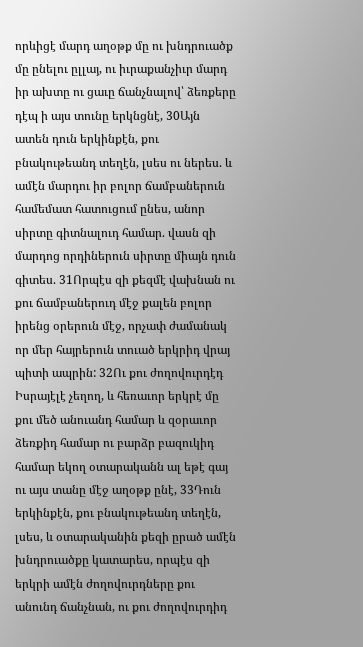որևիցէ մարդ աղօթք մը ու խնդրուածք մը ընելու ըլլայ, ու իւրաքանչիւր մարդ իր ախտը ու ցաւը ճանչնալով՝ ձեռքերը դէպ ի այս տունը երկնցնէ, 30Այն ատեն դուն երկինքէն, քու բնակութեանդ տեղէն, լսես ու ներես. և ամէն մարդու իր բոլոր ճամբաներուն համեմատ հատուցում ընես, անոր սիրտը գիտնալուդ համար. վասն զի մարդոց որդիներուն սիրտը միայն դուն գիտես. 31Որպէս զի քեզմէ վախնան ու քու ճամբաներուդ մէջ քալեն բոլոր իրենց օրերուն մէջ, որչափ ժամանակ որ մեր հայրերուն տուած երկրիդ վրայ պիտի ապրին: 32Ու քու ժողովուրդէդ Իսրայէլէ չեղող, և հեռաւոր երկրէ մը քու մեծ անուանդ համար և զօրաւոր ձեռքիդ համար ու բարձր բազուկիդ համար եկող օտարականն ալ եթէ գայ ու այս տանը մէջ աղօթք ընէ, 33Դուն երկինքէն, քու բնակութեանդ տեղէն, լսես, և օտարականին քեզի ըրած ամէն խնդրուածքը կատարես, որպէս զի երկրի ամէն ժողովուրդները քու անունդ ճանչնան, ու քու ժողովուրդիդ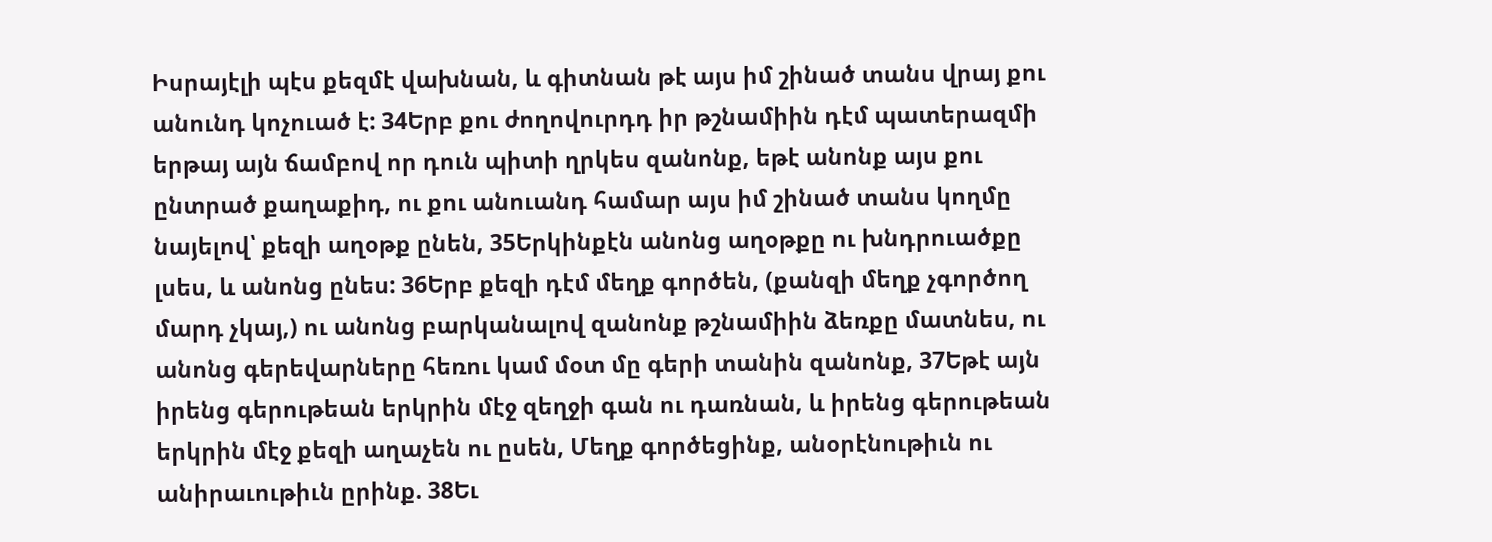Իսրայէլի պէս քեզմէ վախնան, և գիտնան թէ այս իմ շինած տանս վրայ քու անունդ կոչուած է: 34Երբ քու ժողովուրդդ իր թշնամիին դէմ պատերազմի երթայ այն ճամբով որ դուն պիտի ղրկես զանոնք, եթէ անոնք այս քու ընտրած քաղաքիդ, ու քու անուանդ համար այս իմ շինած տանս կողմը նայելով՝ քեզի աղօթք ընեն, 35Երկինքէն անոնց աղօթքը ու խնդրուածքը լսես, և անոնց ընես: 36Երբ քեզի դէմ մեղք գործեն, (քանզի մեղք չգործող մարդ չկայ,) ու անոնց բարկանալով զանոնք թշնամիին ձեռքը մատնես, ու անոնց գերեվարները հեռու կամ մօտ մը գերի տանին զանոնք, 37Եթէ այն իրենց գերութեան երկրին մէջ զեղջի գան ու դառնան, և իրենց գերութեան երկրին մէջ քեզի աղաչեն ու ըսեն, Մեղք գործեցինք, անօրէնութիւն ու անիրաւութիւն ըրինք. 38Եւ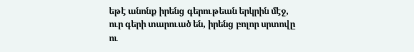եթէ անոնք իրենց գերութեան երկրին մէջ, ուր գերի տարուած են, իրենց բոլոր սրտովը ու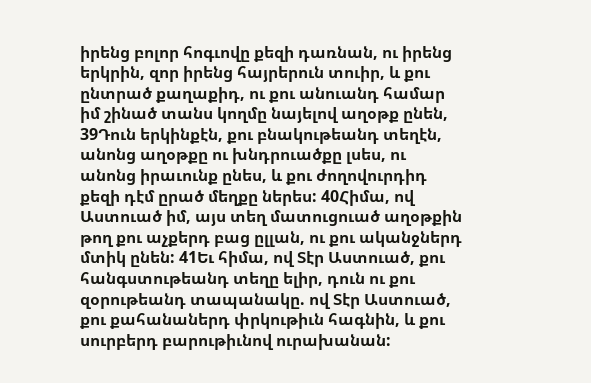իրենց բոլոր հոգւովը քեզի դառնան, ու իրենց երկրին, զոր իրենց հայրերուն տուիր, և քու ընտրած քաղաքիդ, ու քու անուանդ համար իմ շինած տանս կողմը նայելով աղօթք ընեն, 39Դուն երկինքէն, քու բնակութեանդ տեղէն, անոնց աղօթքը ու խնդրուածքը լսես, ու անոնց իրաւունք ընես, և քու ժողովուրդիդ քեզի դէմ ըրած մեղքը ներես: 40Հիմա, ով Աստուած իմ, այս տեղ մատուցուած աղօթքին թող քու աչքերդ բաց ըլլան, ու քու ականջներդ մտիկ ընեն: 41Եւ հիմա, ով Տէր Աստուած, քու հանգստութեանդ տեղը ելիր, դուն ու քու զօրութեանդ տապանակը. ով Տէր Աստուած, քու քահանաներդ փրկութիւն հագնին, և քու սուրբերդ բարութիւնով ուրախանան: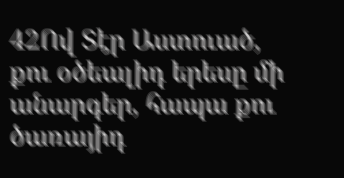42Ով Տէր Աստուած, քու օծեալիդ երեսը մի անարգեր, հապա քու ծառայիդ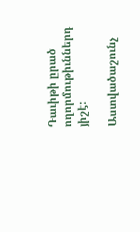Դաւիթի ըրած ողորմութիւններդ յիշէ:

Աստվածաշունչ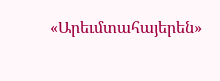«Արեւմտահայերեն»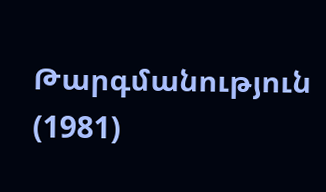Թարգմանություն (1981)